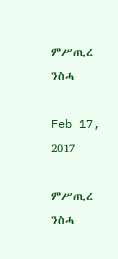ምሥጢረ ንስሓ

Feb 17, 2017

ምሥጢረ ንስሓ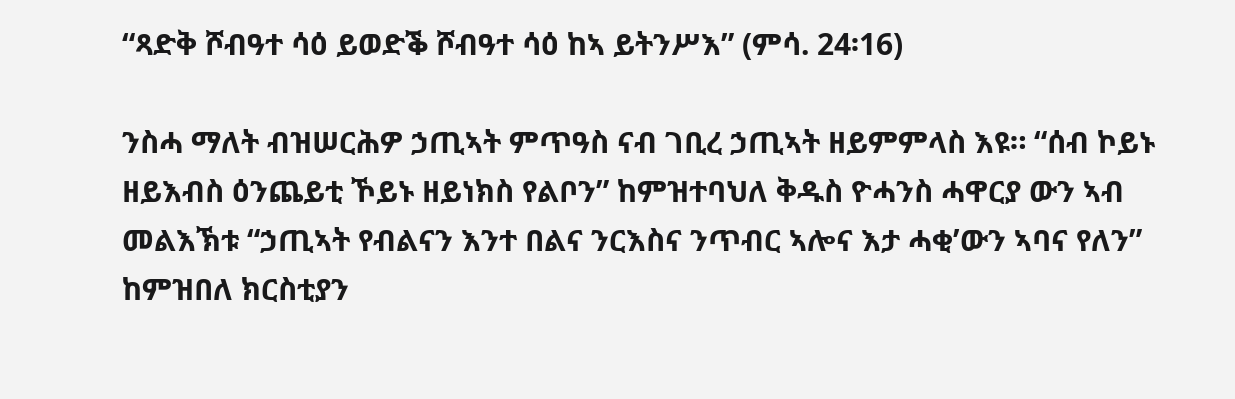“ጻድቅ ሾብዓተ ሳዕ ይወድቕ ሾብዓተ ሳዕ ከኣ ይትንሥእ” (ምሳ. 24፡16)

ንስሓ ማለት ብዝሠርሕዎ ኃጢኣት ምጥዓስ ናብ ገቢረ ኃጢኣት ዘይምምላስ እዩ። “ሰብ ኮይኑ ዘይእብስ ዕንጨይቲ ኾይኑ ዘይነክስ የልቦን” ከምዝተባህለ ቅዱስ ዮሓንስ ሓዋርያ ውን ኣብ መልእኽቱ “ኃጢኣት የብልናን እንተ በልና ንርእስና ንጥብር ኣሎና እታ ሓቂ’ውን ኣባና የለን” ከምዝበለ ክርስቲያን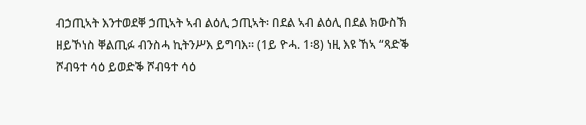ብኃጢኣት እንተወደቐ ኃጢኣት ኣብ ልዕሊ ኃጢኣት፡ በደል ኣብ ልዕሊ በደል ክውስኽ ዘይኾነስ ቐልጢፉ ብንስሓ ኪትንሥእ ይግባእ። (1ይ ዮሓ. 1፡8) ነዚ እዩ ኸኣ “ጻድቕ ሾብዓተ ሳዕ ይወድቕ ሾብዓተ ሳዕ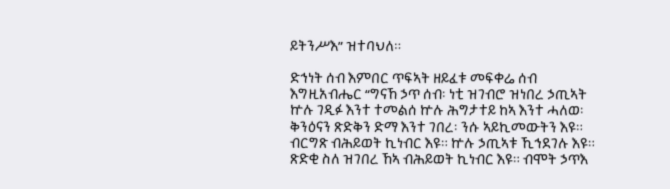ይትንሥእ” ዝተባህለ።

ድኅነት ሰብ እምበር ጥፍኣት ዘይፈቱ መፍቀሬ ሰብ እግዚአብሔር “ግናኸ ኃጥ ሰብ፡ ነቲ ዝገብሮ ዝነበረ ኃጢኣት ኵሉ ገዲፉ እንተ ተመልሰ ኵሉ ሕግታተይ ከኣ እንተ ሓለወ፡ ቅንዕናን ጽድቅን ድማ እንተ ገበረ፡ ንሱ ኣይኪመውትን እዩ። ብርግጽ ብሕይወት ኪነብር እዩ። ኵሉ ኃጢኣቱ ኺኅደገሉ እዩ። ጽድቂ ስለ ዝገበረ ኸኣ ብሕይወት ኪነብር እዩ። ብሞት ኃጥእ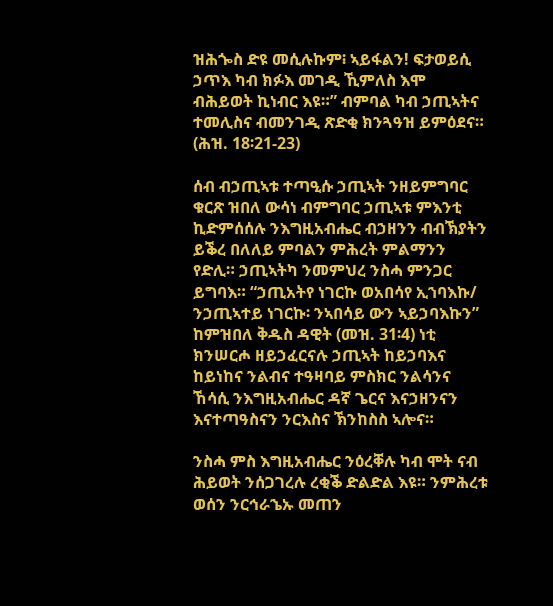ዝሕጐስ ድዩ መሲሉኩም፧ ኣይፋልን! ፍታወይሲ ኃጥእ ካብ ክፉእ መገዲ ኺምለስ እሞ ብሕይወት ኪነብር እዩ።” ብምባል ካብ ኃጢኣትና ተመሊስና ብመንገዲ ጽድቂ ክንጓዓዝ ይምዕደና። (ሕዝ. 18፡21-23)

ሰብ ብኃጢኣቱ ተጣዒሱ ኃጢኣት ንዘይምግባር ቁርጽ ዝበለ ውሳነ ብምግባር ኃጢኣቱ ምእንቲ ኪድምሰሰሉ ንእግዚአብሔር ብኃዘንን ብብኽያትን ይቕረ በለለይ ምባልን ምሕረት ምልማንን የድሊ። ኃጢኣትካ ንመምህረ ንስሓ ምንጋር ይግባእ። “ኃጢአትየ ነገርኩ ወአበሳየ ኢኀባእኩ/ ንኃጢኣተይ ነገርኩ፡ ንኣበሳይ ውን ኣይኃባእኩን” ከምዝበለ ቅዱስ ዳዊት (መዝ. 31፡4) ነቲ ክንሠርሖ ዘይኃፈርናሉ ኃጢኣት ከይኃባእና ከይነከና ንልብና ተዓዛባይ ምስክር ንልሳንና ኸሳሲ ንእግዚአብሔር ዳኛ ጌርና እናኃዘንናን እናተጣዓስናን ንርእስና ኽንከስስ ኣሎና።

ንስሓ ምስ እግዚአብሔር ንዕረቐሉ ካብ ሞት ናብ ሕይወት ንሰጋገረሉ ረቂቕ ድልድል እዩ። ንምሕረቱ ወሰን ንርኅራኄኡ መጠን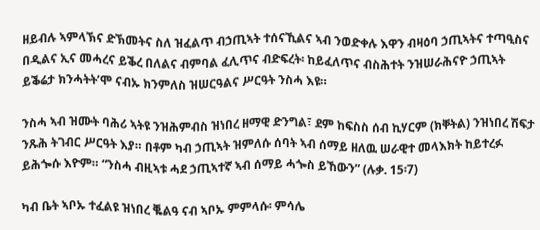ዘይብሉ ኣምላኽና ድኽመትና ስለ ዝፈልጥ ብኃጢኣት ተሰናኺልና ኣብ ንወድቀሉ እዋን ብዛዕባ ኃጢኣትና ተጣዒስና በዲልና ኢና መሓረና ይቕረ በለልና ብምባል ፈሊጥና ብድፍረት፡ ከይፈለጥና ብስሕተት ንዝሠራሕናዮ ኃጢኣት ይቕሬታ ክንሓትት’ሞ ናብኡ ክንምለስ ዝሠርዓልና ሥርዓት ንስሓ እዩ።

ንስሓ ኣብ ዝሙት ባሕሪ ኣትዩ ንዝሕምብስ ዝነበረ ዘማዊ ድንግል፣ ደም ከፍስስ ሰብ ኪሃርም (ክቐትል) ንዝነበረ ሽፍታ ንጹሕ ትገብር ሥርዓት እያ። በቶም ካብ ኃጢኣት ዝምለሱ ሰባት ኣብ ሰማይ ዘለዉ ሠራዊተ መላእክት ከይተረፉ ይሕጐሱ እዮም። “ንስሓ ብዚኣቱ ሓደ ኃጢኣተኛ ኣብ ሰማይ ሓጐስ ይኸውን” (ሉቃ. 15፡7)

ካብ ቤት ኣቦኡ ተፈልዩ ዝነበረ ቘልዓ ናብ ኣቦኡ ምምላሱ፡ ምሳሌ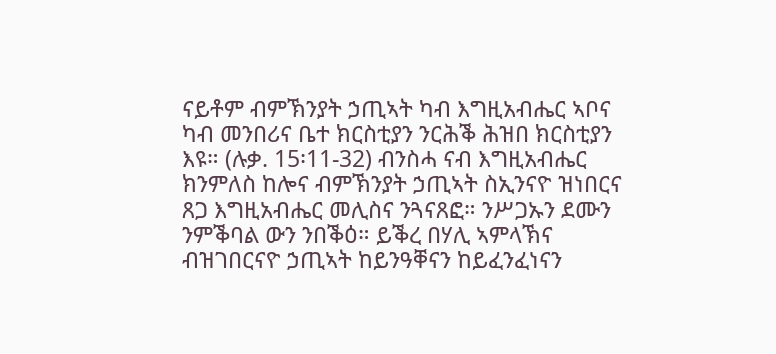ናይቶም ብምኽንያት ኃጢኣት ካብ እግዚአብሔር ኣቦና ካብ መንበሪና ቤተ ክርስቲያን ንርሕቕ ሕዝበ ክርስቲያን እዩ። (ሉቃ. 15፡11-32) ብንስሓ ናብ እግዚአብሔር ክንምለስ ከሎና ብምኽንያት ኃጢኣት ስኢንናዮ ዝነበርና ጸጋ እግዚአብሔር መሊስና ንጓናጸፎ። ንሥጋኡን ደሙን ንምቕባል ውን ንበቕዕ። ይቕረ በሃሊ ኣምላኽና ብዝገበርናዮ ኃጢኣት ከይንዓቐናን ከይፈንፈነናን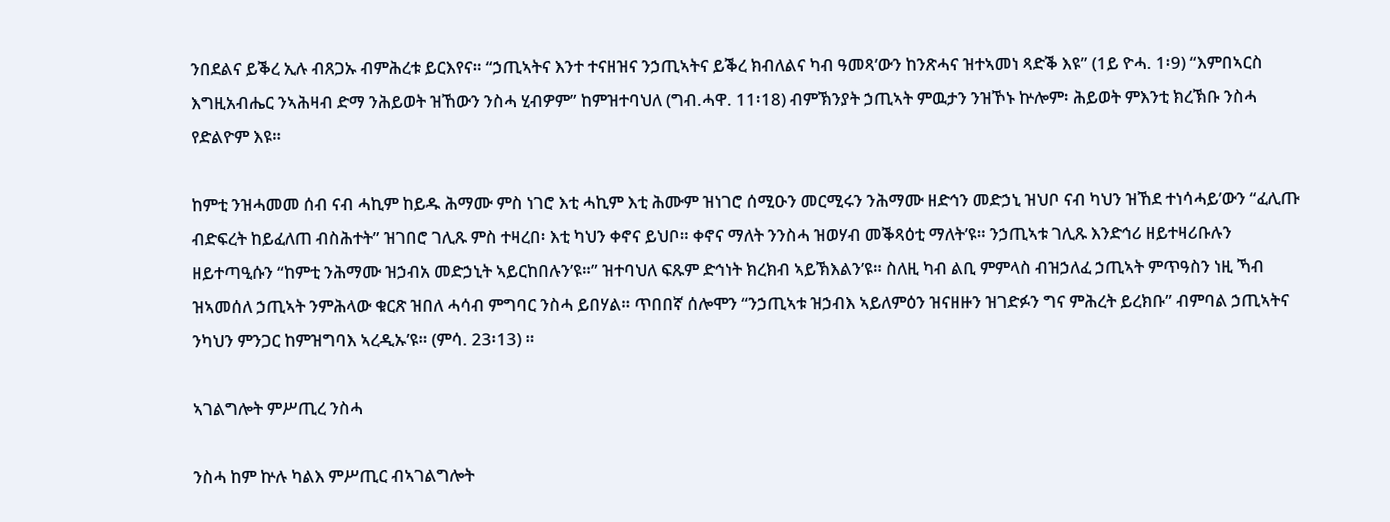ንበደልና ይቕረ ኢሉ ብጸጋኡ ብምሕረቱ ይርእየና። “ኃጢኣትና እንተ ተናዘዝና ንኃጢኣትና ይቕረ ክብለልና ካብ ዓመጻ’ውን ከንጽሓና ዝተኣመነ ጻድቕ እዩ” (1ይ ዮሓ. 1፡9) “እምበኣርስ እግዚአብሔር ንኣሕዛብ ድማ ንሕይወት ዝኸውን ንስሓ ሂብዎም” ከምዝተባህለ (ግብ.ሓዋ. 11፡18) ብምኽንያት ኃጢኣት ምዉታን ንዝኾኑ ኵሎም፡ ሕይወት ምእንቲ ክረኽቡ ንስሓ የድልዮም እዩ።

ከምቲ ንዝሓመመ ሰብ ናብ ሓኪም ከይዱ ሕማሙ ምስ ነገሮ እቲ ሓኪም እቲ ሕሙም ዝነገሮ ሰሚዑን መርሚሩን ንሕማሙ ዘድኅን መድኃኒ ዝህቦ ናብ ካህን ዝኸደ ተነሳሓይ’ውን “ፈሊጡ ብድፍረት ከይፈለጠ ብስሕተት” ዝገበሮ ገሊጹ ምስ ተዛረበ፡ እቲ ካህን ቀኖና ይህቦ። ቀኖና ማለት ንንስሓ ዝወሃብ መቕጻዕቲ ማለት’ዩ። ንኃጢኣቱ ገሊጹ እንድኅሪ ዘይተዛሪቡሉን ዘይተጣዒሱን “ከምቲ ንሕማሙ ዝኃብአ መድኃኒት ኣይርከበሉን’ዩ።” ዝተባህለ ፍጹም ድኅነት ክረክብ ኣይኽእልን’ዩ። ስለዚ ካብ ልቢ ምምላስ ብዝኃለፈ ኃጢኣት ምጥዓስን ነዚ ኻብ ዝኣመሰለ ኃጢኣት ንምሕላው ቁርጽ ዝበለ ሓሳብ ምግባር ንስሓ ይበሃል። ጥበበኛ ሰሎሞን “ንኃጢኣቱ ዝኃብእ ኣይለምዕን ዝናዘዙን ዝገድፉን ግና ምሕረት ይረክቡ” ብምባል ኃጢኣትና ንካህን ምንጋር ከምዝግባእ ኣረዲኡ’ዩ። (ምሳ. 23፡13) ።

ኣገልግሎት ምሥጢረ ንስሓ

ንስሓ ከም ኵሉ ካልእ ምሥጢር ብኣገልግሎት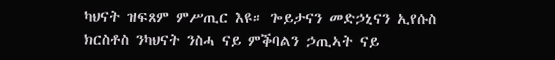ካህናት ዝፍጸም ምሥጢር እዩ። ጐይታናን መድኃኒናን ኢየሱስ ክርስቶስ ንካህናት ንስሓ ናይ ምቕባልን ኃጢኣት ናይ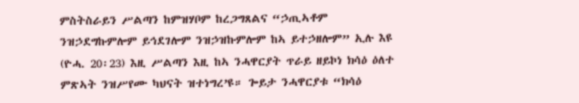ምስትስራይን ሥልጣን ከምዝሃቦም ከረጋግጸልና “ኃጢኣቶም ንዝኃደግኩምሎም ይኅደገሎም ንዝኃዝኩምሎም ከኣ ይተኃዘሎም” ኢሉ እዩ (ዮሓ. 20፡23) እዚ ሥልጣን እዚ ከኣ ንሓዋርያት ጥራይ ዘይኮነ ክሳዕ ዕለተ ምጽኣት ንዝሥየሙ ካህናት ዝተነግረ’ዩ። ጐይታ ንሓዋርያቱ “ክሳዕ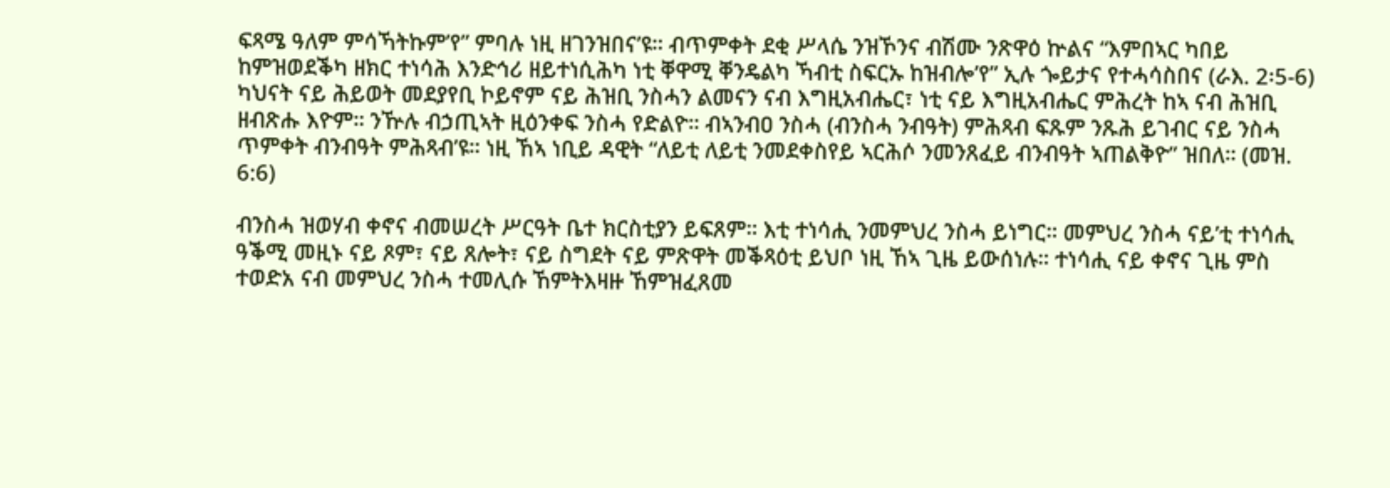ፍጻሜ ዓለም ምሳኻትኩም’የ” ምባሉ ነዚ ዘገንዝበና’ዩ። ብጥምቀት ደቂ ሥላሴ ንዝኾንና ብሽሙ ንጽዋዕ ኵልና “እምበኣር ካበይ ከምዝወደቕካ ዘክር ተነሳሕ እንድኅሪ ዘይተነሲሕካ ነቲ ቐዋሚ ቐንዴልካ ኻብቲ ስፍርኡ ከዝብሎ’የ” ኢሉ ጐይታና የተሓሳስበና (ራእ. 2፡5-6) ካህናት ናይ ሕይወት መደያየቢ ኮይኖም ናይ ሕዝቢ ንስሓን ልመናን ናብ እግዚአብሔር፣ ነቲ ናይ እግዚአብሔር ምሕረት ከኣ ናብ ሕዝቢ ዘብጽሑ እዮም። ንዅሉ ብኃጢኣት ዚዕንቀፍ ንስሓ የድልዮ። ብኣንብዐ ንስሓ (ብንስሓ ንብዓት) ምሕጻብ ፍጹም ንጹሕ ይገብር ናይ ንስሓ ጥምቀት ብንብዓት ምሕጻብ’ዩ። ነዚ ኸኣ ነቢይ ዳዊት “ለይቲ ለይቲ ንመደቀስየይ ኣርሕሶ ንመንጸፈይ ብንብዓት ኣጠልቅዮ” ዝበለ። (መዝ. 6:6)

ብንስሓ ዝወሃብ ቀኖና ብመሠረት ሥርዓት ቤተ ክርስቲያን ይፍጸም። እቲ ተነሳሒ ንመምህረ ንስሓ ይነግር። መምህረ ንስሓ ናይ’ቲ ተነሳሒ ዓቕሚ መዚኑ ናይ ጾም፣ ናይ ጸሎት፣ ናይ ስግደት ናይ ምጽዋት መቕጻዕቲ ይህቦ ነዚ ኸኣ ጊዜ ይውሰነሉ። ተነሳሒ ናይ ቀኖና ጊዜ ምስ ተወድአ ናብ መምህረ ንስሓ ተመሊሱ ኸምትእዛዙ ኸምዝፈጸመ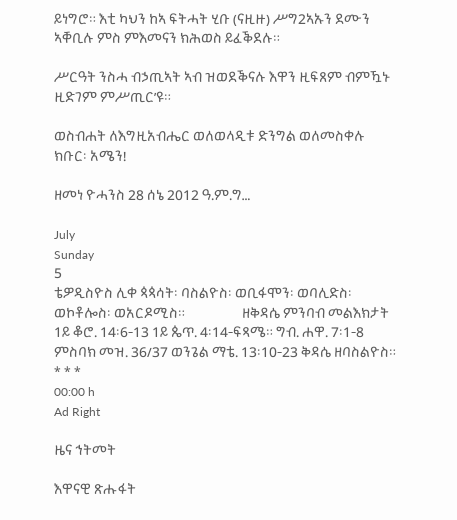ይነግሮ። እቲ ካህን ከኣ ፍትሓት ሂቡ (ናዚዙ) ሥግ2ኣኡን ደሙን ኣቐቢሉ ምስ ምእመናን ክሕወስ ይፈቕደሉ።

ሥርዓት ንስሓ ብኃጢኣት ኣብ ዝወደቕናሉ እዋን ዚፍጸም ብምዃኑ ዚድገም ምሥጢር’ዩ።

ወስብሐት ለእግዚአብሔር ወለወላዲቱ ድንግል ወለመስቀሉ ክቡር፡ አሜን!

ዘመነ ዮሓንስ 28 ሰኔ 2012 ዓ.ም.ግ…

July
Sunday
5
ቴዎዲስዮስ ሊቀ ጳጳሳት፡ ባስልዮስ፡ ወቢፋሞን፡ ወባሊድስ፡ ወኮቶሎስ፡ ወአርዶሚስ።                   ዘቅዳሴ ምንባብ መልእክታት 1ይ ቆሮ. 14፡6-13 1ይ ጴጥ. 4፡14-ፍጻሜ። ግብ. ሐዋ. 7፡1-8 ምስባክ መዝ. 36/37 ወንጌል ማቴ. 13፡10-23 ቅዳሴ ዘባስልዮስ።        * * *
00:00 h
Ad Right

ዜና ኅትመት

እዋናዊ ጽሑፋት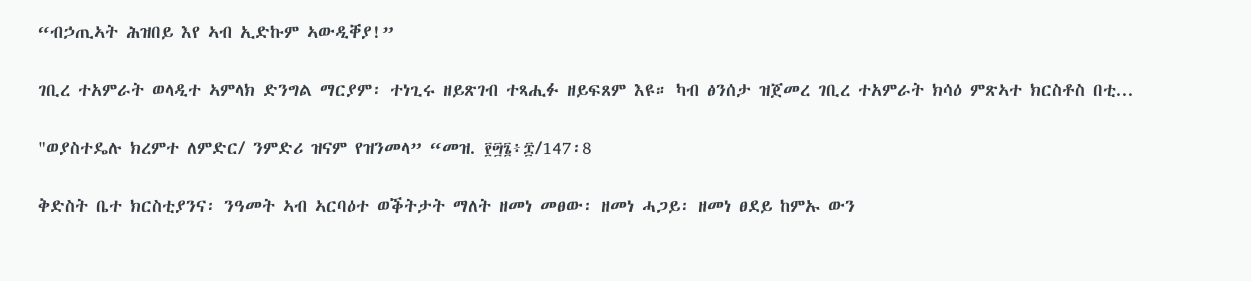“ብኃጢኣት ሕዝበይ እየ ኣብ ኢድኩም ኣውዲቐያ!”

ገቢረ ተአምራት ወላዲተ ኣምላክ ድንግል ማርያም፡ ተነጊሩ ዘይጽገብ ተጻሒፉ ዘይፍጸም እዩ። ካብ ፅንሰታ ዝጀመረ ገቢረ ተአምራት ክሳዕ ምጽኣተ ክርስቶስ በቲ...

"ወያስተዴሉ ክረምተ ለምድር/ ንምድሪ ዝናም የዝንመላ” “መዝ. ፻፵፮፥፰/147፡8

ቅድስት ቤተ ክርስቲያንና፡ ንዓመት ኣብ ኣርባዕተ ወቕትታት ማለት ዘመነ መፀው፡ ዘመነ ሓጋይ፡ ዘመነ ፀደይ ከምኡ ውን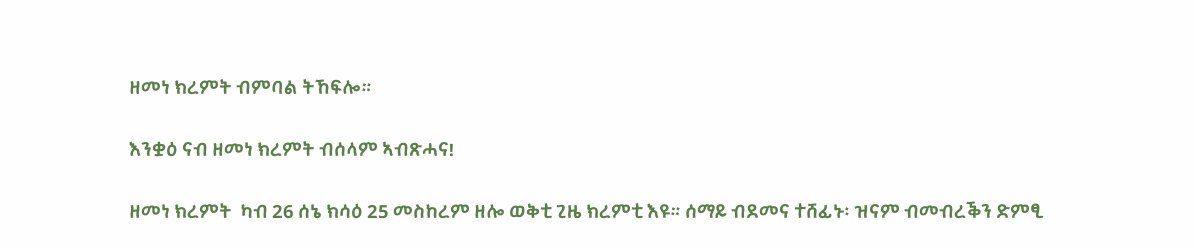ዘመነ ክረምት ብምባል ትኸፍሎ።

እንቋዕ ናብ ዘመነ ክረምት ብሰላም ኣብጽሓና!

ዘመነ ክረምት  ካብ 26 ሰኔ ክሳዕ 25 መስከረም ዘሎ ወቅቲ ጊዜ ክረምቲ እዩ። ሰማይ ብደመና ተሸፊኑ፡ ዝናም ብመብረቕን ድምፂ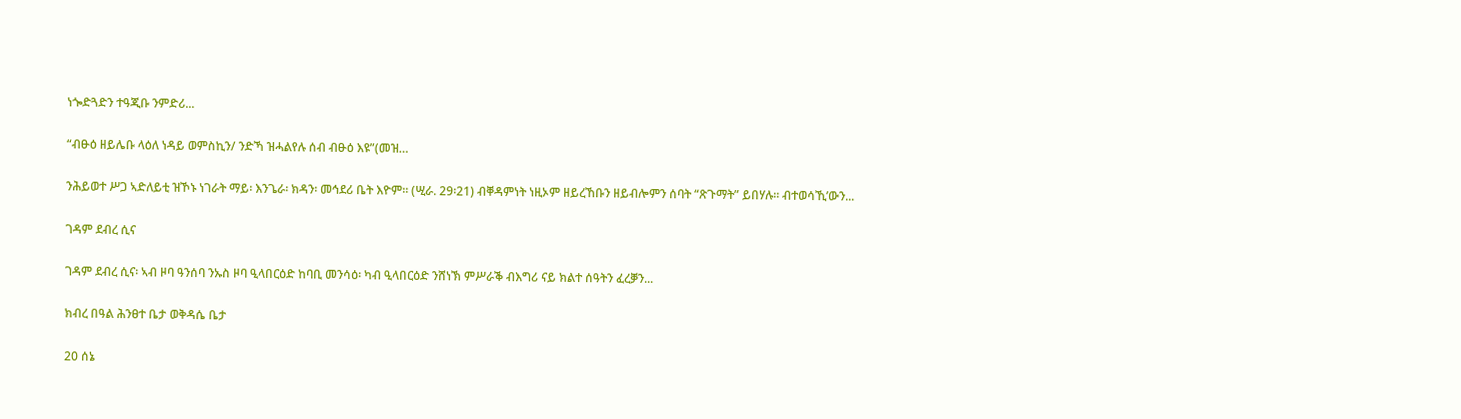ነጐድጓድን ተዓጂቡ ንምድሪ...

“ብፁዕ ዘይሌቡ ላዕለ ነዳይ ወምስኪን/ ንድኻ ዝሓልየሉ ሰብ ብፁዕ እዩ”(መዝ…

ንሕይወተ ሥጋ ኣድለይቲ ዝኾኑ ነገራት ማይ፡ እንጌራ፡ ክዳን፡ መኅደሪ ቤት እዮም። (ሢራ. 29፡21) ብቐዳምነት ነዚኦም ዘይረኸቡን ዘይብሎምን ሰባት “ጽጉማት” ይበሃሉ። ብተወሳኺ’ውን...

ገዳም ደብረ ሲና

ገዳም ደብረ ሲና፡ ኣብ ዞባ ዓንሰባ ንኡስ ዞባ ዒላበርዕድ ከባቢ መንሳዕ፡ ካብ ዒላበርዕድ ንሸነኽ ምሥራቕ ብእግሪ ናይ ክልተ ሰዓትን ፈረቓን...

ክብረ በዓል ሕንፀተ ቤታ ወቅዳሴ ቤታ

20 ሰኔ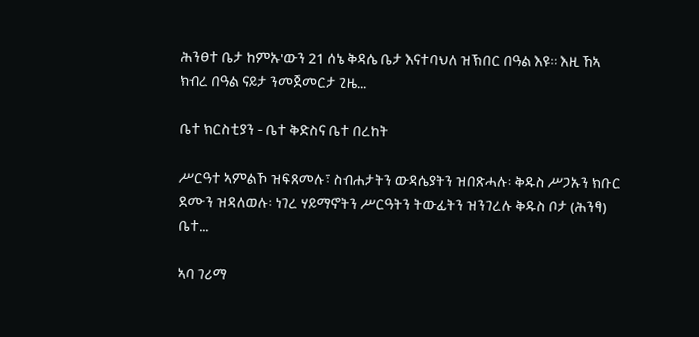ሕንፀተ ቤታ ከምኡ'ውን 21 ሰኔ ቅዳሴ ቤታ እናተባህለ ዝኽበር በዓል እዩ። እዚ ኸኣ ክብረ በዓል ናይታ ንመጀመርታ ጊዜ...

ቤተ ክርስቲያን - ቤተ ቅድስና ቤተ በረከት

ሥርዓተ ኣምልኾ ዝፍጸመሉ፣ ስብሐታትን ውዳሴያትን ዝበጽሓሉ፡ ቅዱስ ሥጋኡን ክቡር ደሙን ዝዳለወሉ፡ ነገረ ሃይማኖትን ሥርዓትን ትውፊትን ዝንገረሉ ቅዱስ ቦታ (ሕንፃ) ቤተ...

ኣባ ገሪማ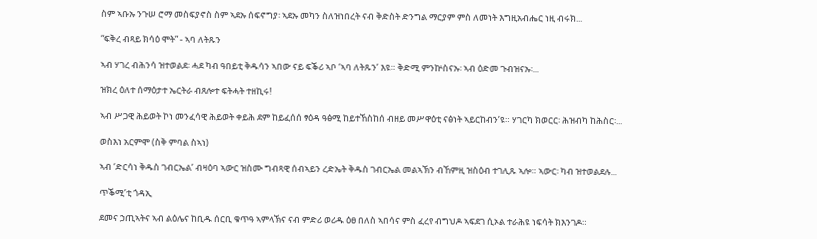ስም ኣቡኡ ንጉሠ ሮማ መስፍያኖስ ስም ኣደኡ ሰፍኖግያ፡ ኣደኡ መካን ስለዝነበረት ናብ ቅድስት ድንግል ማርያም ምስ ለመነት እግዚአብሔር ነዚ ብሩክ...

“ፍቅረ ብጻይ ክሳዕ ሞት” - ኣባ ለትጹን

ኣብ ሃገረ ብሕንሳ ዝተወልደ፡ ሓደ ካብ ዓበይቲ ቅዱሳን ኣበው ናይ ፍቕሪ ኣቦ ‘ኣባ ለትጹን’ እዩ። ቅድሚ ምንኵስናኡ፡ ኣብ ዕድመ ጉብዝናኡ፡...

ዝክረ ዕለተ ሰማዕታተ ኤርትራ ብጸሎተ ፍትሓት ተዘኪሩ!

ኣብ ሥጋዊ ሕይወት ኮነ መንፈሳዊ ሕይወት ቀይሕ ደም ከይፈሰሰ ፃዕዳ ዓፅሚ ከይተኸስከሰ ብዘይ መሥዋዕቲ ናፅነት ኣይርከብን’ዩ። ሃገርካ ክወርር፡ ሕዝብካ ከሕስር፡...

ወስእነ አርምሞ (ስቅ ምባል ስኣነ)

ኣብ ‘ድርሳነ ቅዱስ ገብርኤል’ ብዛዕባ ኣውር ዝስሙ ግብጻዊ ሰብኣይን ረድኤት ቅዱስ ገብርኤል መልኣኽን ብኸምዚ ዝስዕብ ተገሊጹ ኣሎ። ኣውር፡ ካብ ዝተወልደሉ...

ጥቕሚ’ቲ ጎዳኢ

ደመና ኃጢኣትና ኣብ ልዕሌና ከቢዱ ሰርቢ ቁጥዓ ኣምላኽና ናብ ምድሪ ወሪዱ ዕፀ በለስ ኣበሳና ምስ ፈረየ ብግህዶ ኣፍደገ ሲኦል ተራሕዩ ነፍሳት ክእንገዶ።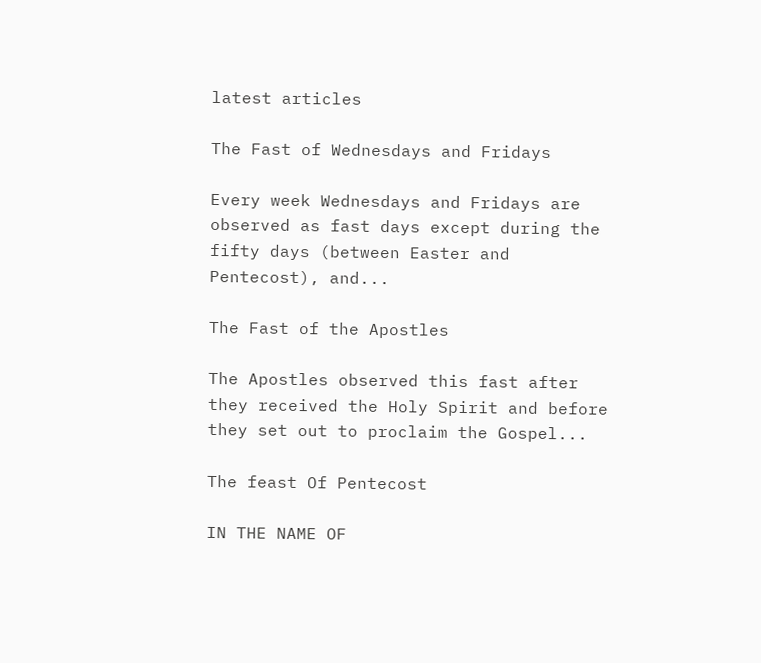latest articles

The Fast of Wednesdays and Fridays

Every week Wednesdays and Fridays are observed as fast days except during the fifty days (between Easter and Pentecost), and...

The Fast of the Apostles

The Apostles observed this fast after they received the Holy Spirit and before they set out to proclaim the Gospel...

The feast Of Pentecost

IN THE NAME OF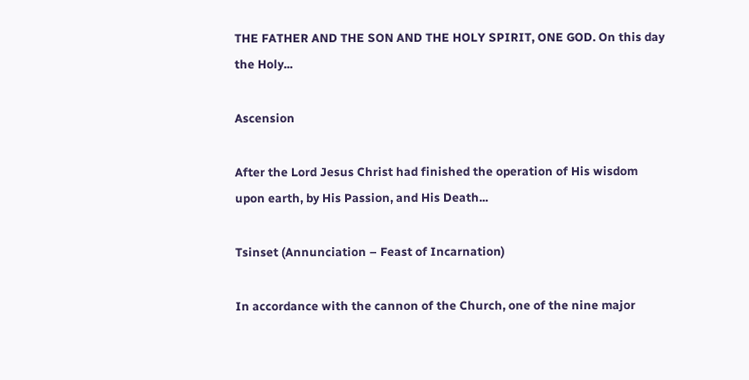THE FATHER AND THE SON AND THE HOLY SPIRIT, ONE GOD. On this day the Holy...

Ascension

After the Lord Jesus Christ had finished the operation of His wisdom upon earth, by His Passion, and His Death...

Tsinset (Annunciation – Feast of Incarnation)

In accordance with the cannon of the Church, one of the nine major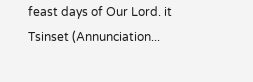feast days of Our Lord. it Tsinset (Annunciation...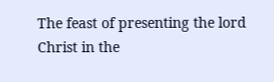The feast of presenting the lord Christ in the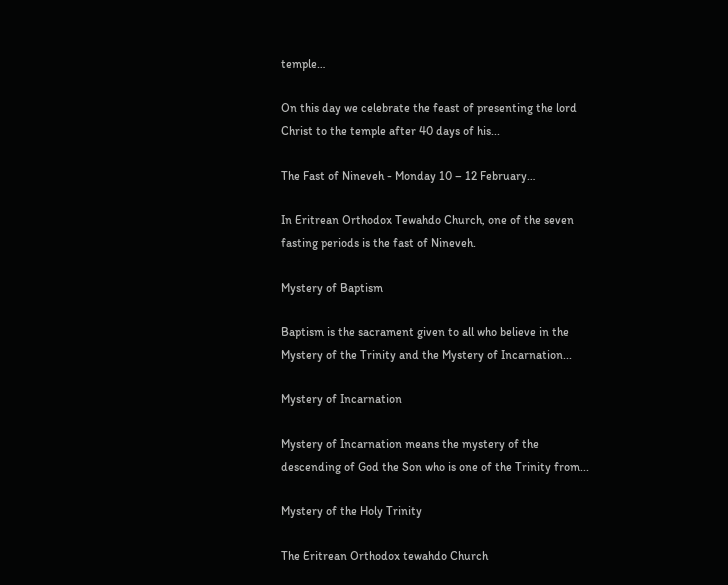temple…

On this day we celebrate the feast of presenting the lord Christ to the temple after 40 days of his...

The Fast of Nineveh - Monday 10 – 12 February…

In Eritrean Orthodox Tewahdo Church, one of the seven fasting periods is the fast of Nineveh.

Mystery of Baptism

Baptism is the sacrament given to all who believe in the Mystery of the Trinity and the Mystery of Incarnation...

Mystery of Incarnation

Mystery of Incarnation means the mystery of the descending of God the Son who is one of the Trinity from...

Mystery of the Holy Trinity

The Eritrean Orthodox tewahdo Church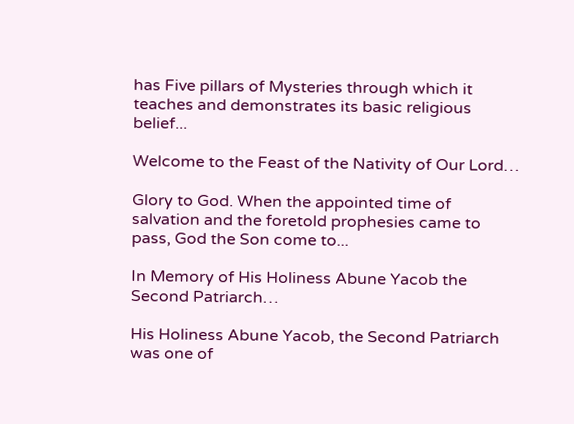has Five pillars of Mysteries through which it teaches and demonstrates its basic religious belief...

Welcome to the Feast of the Nativity of Our Lord…

Glory to God. When the appointed time of salvation and the foretold prophesies came to pass, God the Son come to...

In Memory of His Holiness Abune Yacob the Second Patriarch…

His Holiness Abune Yacob, the Second Patriarch was one of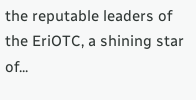the reputable leaders of the EriOTC, a shining star of...